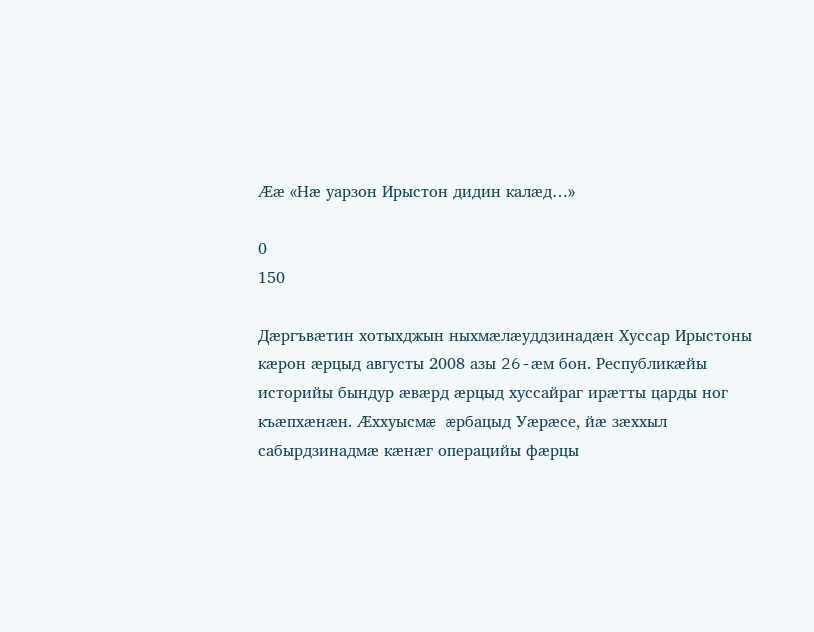Ӕæ «Нæ уарзон Ирыстон дидин калæд…»

0
150

Дæргъвæтин хотыхджын ныхмæлæуддзинадæн Хуссар Ирыстоны кæрон æрцыд августы 2008 азы 26-æм бон. Республикæйы историйы бындур æвæрд æрцыд хуссайраг ирæтты царды ног къæпхæнæн. Æххуысмæ æрбацыд Уæрæсе, йæ зæххыл сабырдзинадмæ кæнæг операцийы фæрцы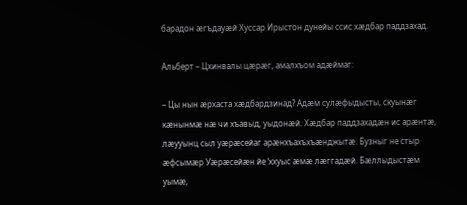барадон æгъдауæй Хуссар Ирыстон дунейы ссис хæдбар паддзахад.

Альберт – Цхинвалы цæрæг, амалхъом адæймаг:

– Цы нын æрхаста хæдбардзинад? Адæм сулæфыдысты, скуынæг кæнынмæ нæ чи хъавыд, уыдонæй. Хæдбар паддзахадæн ис арæнтæ, лæууынц сыл уæрæсейаг арæнхъахъхъæнджытæ. Бузныг не стыр æфсымæр Уæрæсейæн йе ‘ххуыс æмæ лæггадæй. Бæллыдыстæм уымæ,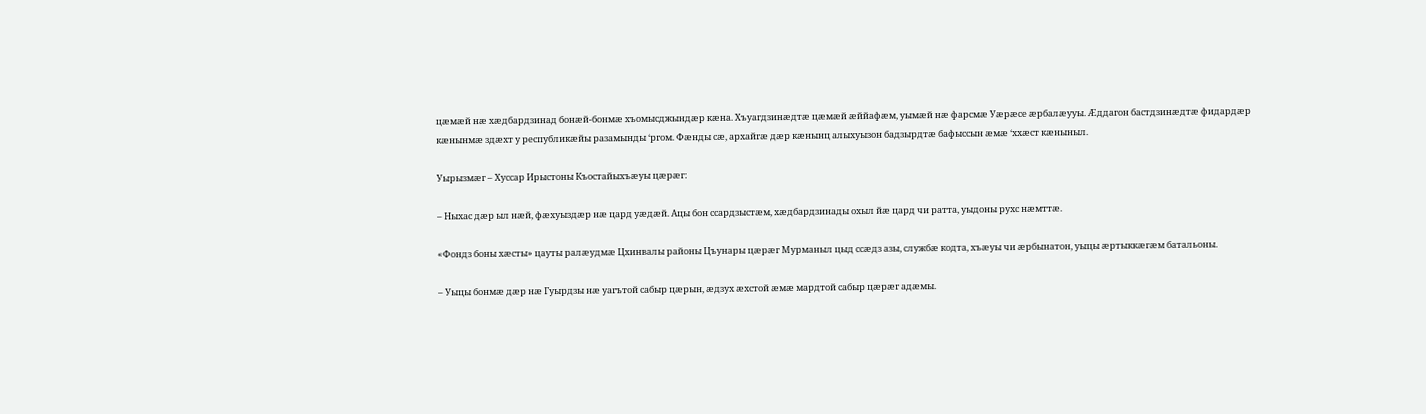цæмæй нæ хæдбардзинад бонæй-бонмæ хъомысджындæр кæна. Хъуагдзинæдтæ цæмæй æййафæм, уымæй нæ фарсмæ Уæрæсе æрбалæууы. Æддагон бастдзинæдтæ фидардæр кæнынмæ здæхт у республикæйы разамынды ‘ргом. Фæнды сæ, архайгæ дæр кæнынц алыхуызон бадзырдтæ бафыссын æмæ ‘ххæст кæныныл.

Уырызмæг – Хуссар Ирыстоны Къостайыхъæуы цæрæг:

– Ныхас дæр ыл нæй, фæхуыздæр нæ цард уæдæй. Ацы бон ссардзыстæм, хæдбардзинады охыл йæ цард чи ратта, уыдоны рухс нæмттæ.

«Фондз боны хæсты» цауты ралæудмæ Цхинвалы районы Цъунары цæрæг Мурманыл цыд ссæдз азы, службæ кодта, хъæуы чи æрбынатон, уыцы æртыккæгæм батальоны.

– Уыцы бонмæ дæр нæ Гуырдзы нæ уагътой сабыр цæрын, æдзух æхстой æмæ мардтой сабыр цæрæг адæмы.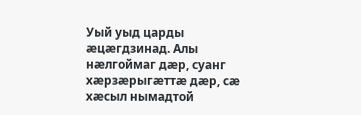Уый уыд царды æцæгдзинад. Алы нæлгоймаг дæр, суанг хæрзæрыгæттæ дæр, сæ хæсыл нымадтой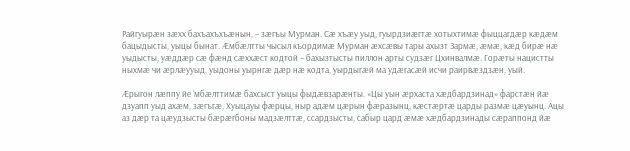Райгуырæн зæхх бахъахъхъæнын, – зæгъы Мурман. Сæ хъæу уыд, гуырдзиæгтæ хотыхтимæ фыццагдæр кæдæм бацыдысты, уыцы бынат. Æмбæлтты чысыл къордимæ Мурман æхсæвы тары ахызт Зармæ, æмæ, кæд бирæ нæ уыдысты, уæддæр сæ фæнд сæххæст кодтой – бахызтысты пиллон арты судзæг Цхинвалмæ. Горæты нацистты ныхмæ чи æрлæууыд, уыдоны уырнгæ дæр нæ кодта, уырдыгæй ма удæгасæй исчи раирвæздзæн, уый.

Æрыгон лæппу йе ‘мбæлттимæ бахсыст уыцы фыдæвзарæнты. «Цы уын æрхаста хæдбардзинад» фарстæн йæ дзуапп уыд ахæм, зæгъгæ, Хуыцауы фæрцы, ныр адæм цæрын фæразынц, кæстæртæ царды размæ цæуынц. Ацы аз дæр та цæудзысты бæрæгбоны мадзæлттæ, ссардзысты, сабыр цард æмæ хæдбардзинады сæраппонд йæ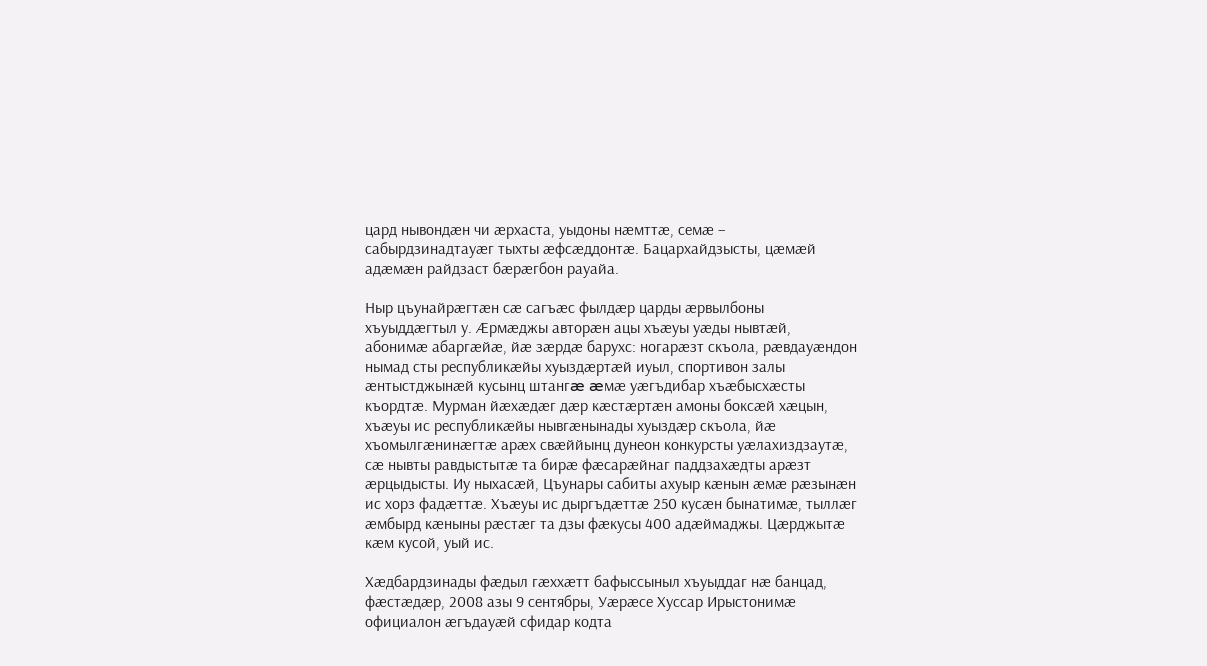цард нывондæн чи æрхаста, уыдоны нæмттæ, семæ – сабырдзинадтауæг тыхты æфсæддонтæ. Бацархайдзысты, цæмæй адæмæн райдзаст бæрæгбон рауайа.

Ныр цъунайрæгтæн сæ сагъæс фылдæр царды æрвылбоны хъуыддæгтыл у. Æрмæджы авторæн ацы хъæуы уæды нывтæй, абонимæ абаргæйæ, йæ зæрдæ барухс: ногарæзт скъола, рæвдауæндон нымад сты республикæйы хуыздæртæй иуыл, спортивон залы æнтыстджынæй кусынц штангæ æмæ уæгъдибар хъæбысхæсты къордтæ. Мурман йæхæдæг дæр кæстæртæн амоны боксæй хæцын, хъæуы ис республикæйы нывгæнынады хуыздæр скъола, йæ хъомылгæнинæгтæ арæх свæййынц дунеон конкурсты уæлахиздзаутæ, сæ нывты равдыстытæ та бирæ фæсарæйнаг паддзахæдты арæзт æрцыдысты. Иу ныхасæй, Цъунары сабиты ахуыр кæнын æмæ рæзынæн ис хорз фадæттæ. Хъæуы ис дыргъдæттæ 250 кусæн бынатимæ, тыллæг æмбырд кæныны рæстæг та дзы фæкусы 400 адæймаджы. Цæрджытæ  кæм кусой, уый ис.

Хæдбардзинады фæдыл гæххæтт бафыссыныл хъуыддаг нæ банцад, фæстæдæр, 2008 азы 9 сентябры, Уæрæсе Хуссар Ирыстонимæ официалон æгъдауæй сфидар кодта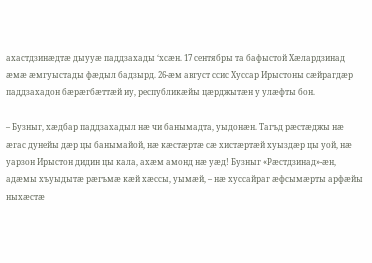ахастдзинæдтæ дыууæ паддзахады ‘хсæн. 17 сентябры та бафыстой Хæлардзинад æмæ æмгуыстады фæдыл бадзырд. 26-æм август ссис Хуссар Ирыстоны сæйрагдæр паддзахадон бæрæгбæттæй иу, республикæйы цæрджытæн у улæфты бон.

– Бузныг, хæдбар паддзахадыл нæ чи банымадта, уыдонæн. Тагъд рæстæджы нæ æгас дунейы дæр цы банымайой, нæ кæстæртæ сæ хистæртæй хуыздæр цы уой, нæ уарзон Ирыстон дидин цы кала, ахæм амонд нæ уæд! Бузныг «Рæстдзинад»-æн, адæмы хъуыдытæ рæгъмæ кæй хæссы, уымæй, – нæ хуссайраг æфсымæрты арфæйы ныхæстæ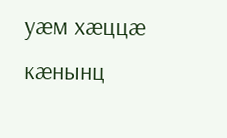уæм хæццæ кæнынц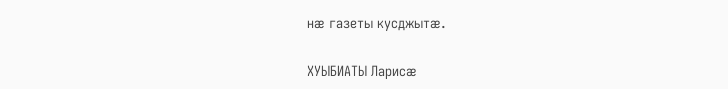нæ газеты кусджытæ.

ХУЫБИАТЫ Ларисæ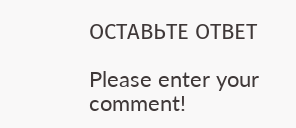ОСТАВЬТЕ ОТВЕТ

Please enter your comment!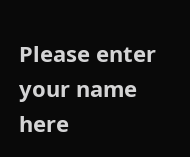Please enter your name here